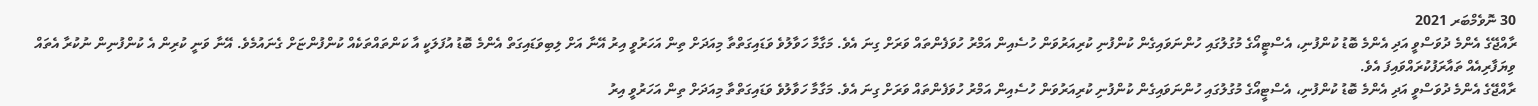30 ނޮވެމްބަރ 2021
ރާއްޖޭގެ އެންމެ ދުވަސްވީ އަދި އެންމެ ބޮޑު ކުންފުނި، އެސްޓީއޯގެ މުގުލުގައި ހުންނަވައިގެން ކުންފުނި ކުރިއަރުވަން ހުސެއިން އަމްރު ހުވަފެންތައް ވަރަށް ގިނަ އެވެ. މަގާމާ ހަވާލުވެ ވަޑައިގަތްތާ މިއަދަށް ތިން އަހަރުވީ އިރު އޭނާ އަށް ލިބިވަޑައިގަތް އެންމެ ބޮޑު އުފަލަކީ އާ ކަންތައްތަކެއް ކުންފުންޏަށް ގެނައުމެވެ. އޭނާ ވަނީ ކުރިން އެ ކުންފުނިން ނުކުރާ އެތައް ވިޔަފާރިއެއް ތައާރަފުކުރައްވައިފަ އެވެ.
ރާއްޖޭގެ އެންމެ ދުވަސްވީ އަދި އެންމެ ބޮޑު ކުންފުނި، އެސްޓީއޯގެ މުގުލުގައި ހުންނަވައިގެން ކުންފުނި ކުރިއަރުވަން ހުސެއިން އަމްރު ހުވަފެންތައް ވަރަށް ގިނަ އެވެ. މަގާމާ ހަވާލުވެ ވަޑައިގަތްތާ މިއަދަށް ތިން އަހަރުވީ އިރު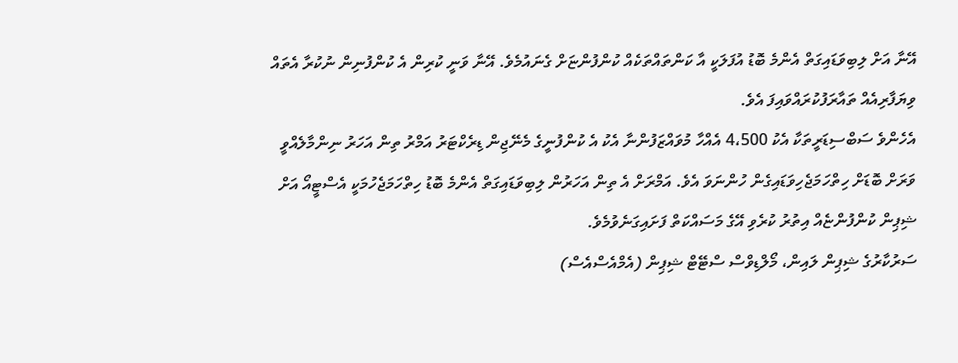އޭނާ އަށް ލިބިވަޑައިގަތް އެންމެ ބޮޑު އުފަލަކީ އާ ކަންތައްތަކެއް ކުންފުންޏަށް ގެނައުމެވެ. އޭނާ ވަނީ ކުރިން އެ ކުންފުނިން ނުކުރާ އެތައް ވިޔަފާރިއެއް ތައާރަފުކުރައްވައިފަ އެވެ.
އެހެންވެ ސަބްސިޑަރީތަކާ އެކު 4،500 އެއްހާ މުވައްޒަފުންނާ އެކު އެ ކުންފުނީގެ މެނޭޖިން ޑިރެކްޓަރު އަމްރު ތިން އަހަރު ނިންމާލެއްވީ ވަރަށް ބޮޑަށް ހިތްހަމަޖެހިވަޑައިގެން ހުންނަވަ އެވެ. އަމްރަށް އެ ތިން އަހަރުން ލިބިވަޑައިގަތް އެންމެ ބޮޑު ހިތްހަމަޖެހުމަކީ އެސްޓީއޯ އަށް ޝިޕިން ކުންފުންޏެއް އިތުރު ކުރެވި އޭގެ މަސައްކަތް ފަށައިގަނެވުމެވެ.
ސަރުކާރުގެ ޝިޕިން ލައިން، މޯލްޑިވްސް ސްޓޭޓް ޝިޕިން (އެމްއެސްއެސް)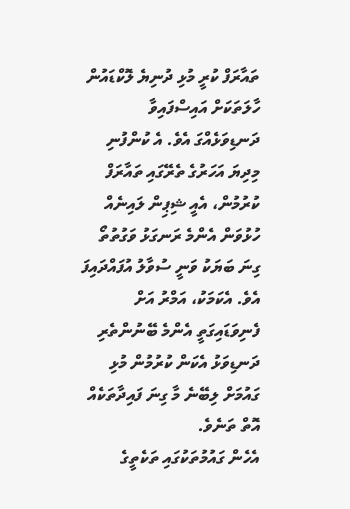ތައާރަފް ކުރީ މުޅި ދުނިޔެ ލޮކްޑައުން ހާލަތަކަށް އައިސްފައިވާ ދަނޑިވަޅެއްގަ އެވެ. އެ ކުންފުނި މިދިޔަ އަހަރުގެ ތެރޭގައި ތައާރަފް ކުރުމުން، އެއީ ޝިޕިން ލައިނެއް ހުޅުވަން އެންމެ ރަނގަޅު ވަގުތުތޯ ގިނަ ބަޔަކު ވަނީ ސުވާލު އުފައްދައިފަ އެވެ. އެކަމަކު، އަމްރު އަށް ފެނިވަޑައިގަތީ އެންމެ ބޭނުންތެރި ދަނޑިވަޅު އެކަން ކުރުމުން މުޅި ގައުމަށް ލިބޭނެ މާ ގިނަ ފައިދާތަކެއް އޮތް ތަނެވެ.
އެހެން ގައުމުތަކުގައި ތަކެތީގެ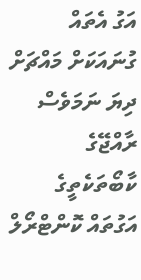އަގު އެތައް ގުނައަކަށް މައްޗަށް ދިޔަ ނަމަވެސް ރާއްޖޭގެ ކާބޯތަކެތީގެ އަގުތައް ކޮންޓްރޯލް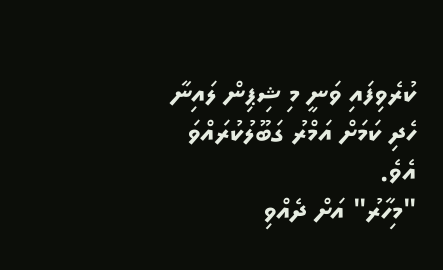ކުރެވިފައި ވަނީ މި ޝިޕިން ލައިނާ ހެދި ކަމަށް އަމްރު ގަބޫލުކުރައްވަ އެވެ.
"މިހާރު" އަށް ދެއްވި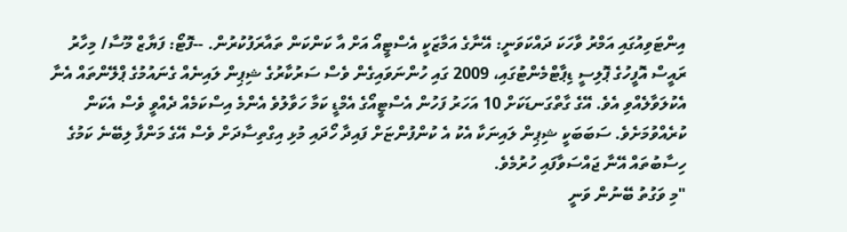އިންޓަވިއުގައި އަމްރު ވާހަކަ ދައްކަވަނީ: އޭނާގެ އަމާޒަކީ އެސްޓީއޯ އަށް އާ ކަންކަން ތައާރަފުކުރުން. --ފޮޓޯ: ފަޔާޒް މޫސާ/ މިހާރު
ރައީސް އޮފީހުގެ ޕޮލިސީ ޑިޕާޓްމެންޓުގައި، 2009 ގައި ހުންނަވައިގެން ވެސް ސަރުކާރުގެ ޝިޕިން ލައިނެއް ގެނައުމުގެ ޕްލޭންތައް އެނާ އެކުލަވާލެއްވި އެވެ. އޭގެ ގާތްގަނޑަކަށް 10 އަހަރު ފަހުން އެސްޓީއޯގެ އެމްޑީ ކަމާ ހަވާލުވެ އެންމެ އިސްކަމެއް ދެއްވީ ވެސް އެކަން ކުރެއްވުމަށެވެ. ސަބަބަކީ ޝިޕިން ލައިނަކާ އެކު އެ ކުންފުންޏަށް ފައިދާ ހޯދައި މުޅި އިގްތިސާދަށް ވެސް އޭގެ މަންފާ ލިބޭނެ ކަމުގެ ހިސާބުތައް އޭނާ ޖައްސަވާފައި ހުރުމެވެ.
"މި ވަގުތު ބޭނުން ވަނީ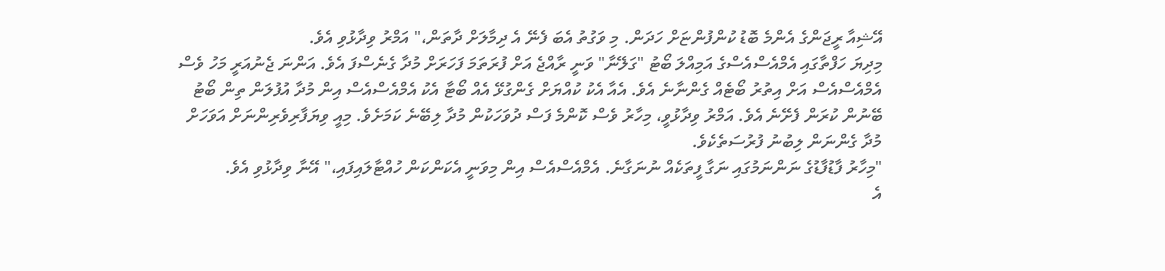އޭޝިއާ ރީޖަންގެ އެންމެ ބޮޑު ކުންފުންޏަށް ހަދަން. މި ވަގުތު އެބަ ފެނޭ އެ ދިމާލަށް ދާތަން،" އަމްރު ވިދާޅުވި އެވެ.
މިދިޔަ ހަފްތާގައި އެމްއެސްއެސްގެ އަމިއްލަ ބޯޓު "ގަލޭނާ" ވަނީ ރާއްޖެ އަށް ފުރަތަމަ ފަހަރަށް މުދާ ގެނެސްފަ އެވެ. އަންނަ ޖެނުއަރީ މަހު ވެސް އެމްއެސްއެސް އަށް އިތުރު ބޯޓެއް ގެންނާނެ އެވެ. އެއާ އެކު ކުއްޔަށް ގެންގުޅޭ އެއް ބޯޓާ އެކު އެމްއެސްއެސް އިން މުދާ އުފުލަން ތިން ބޯޓު ބޭނުން ކުރަން ފެށޭނެ އެވެ. އަމްރު ވިދާޅުވީ، މިހާރު ވެސް ކޮންމެ ފަސް ދުވަހަކުން މުދާ ލިބޭނެ ކަމަށެވެ. މިއީ ވިޔަފާރިވެރިންނަށް އަވަހަށް މުދާ ގެންނަން ލިބުނު ފުރުސަތެކެވެ.
"މިހާރު ފާޑުފާޑުގެ ނަންނަމުގައި ނަގާ ފީތަކެއް ނުނަގާނެ. އެމްއެސްއެސް އިން މިވަނީ އެކަންކަން ހުއްޓާލައިފައި،" އޭނާ ވިދާޅުވި އެވެ.
އެ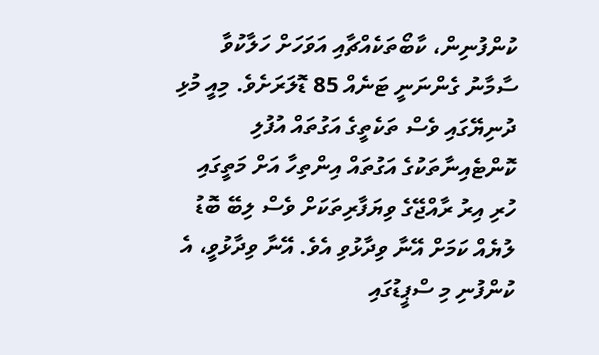ކުންފުނިން، ކާބޯތަކެއްޗާއި އަވަހަށް ހަލާކުވާ ސާމާނު ގެންނަނީ ޓަނެއް 85 ޑޮލަރަށެވެ. މިއީ މުޅި ދުނިޔޭގައި ވެސް ތަކެތީގެ އަގުތައް އުފުލި ކޮންޓެއިނާތަކުގެ އަގުތައް އިންތިހާ އަށް މަތީގައި ހުރި އިރު ރާއްޖޭގެ ވިޔަފާރިތަކަށް ވެސް ލިބޭ ބޮޑު ލުޔެއް ކަމަށް އޭނާ ވިދާޅުވި އެވެ. އޭނާ ވިދާޅުވީ، އެ ކުންފުނި މި ސްޕީޑުގައި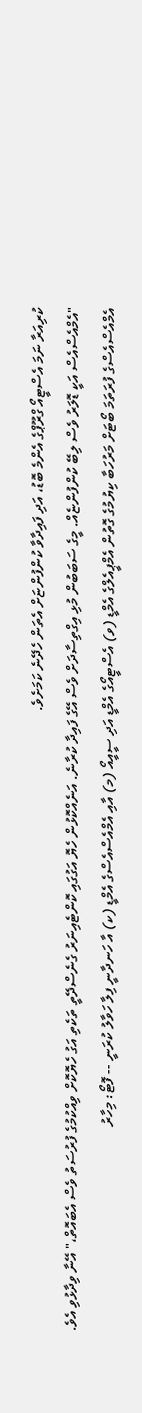ކުރިއަރާ ނަމަ އެސްޓީއޯ ގްރޫޕްގެ އެންމެ ބޮޑު، އަދި ފައިދާވާ ކުންފުންޏަށް އެތަން ހެދޭނެ ކަމަށެވެ.
"އެމްއެސްއެސް އަކީ ޑޮލަރު ވެސް ލިބޭ ކުންފުންޏެއް. މީގެ ސަބަބުން މުޅި އިގްތިސާދަށް ވެސް އޭގެ ފައިދާ ކުރާނެ. އަނެއްކޮޅުން ހެޔޮ އަގުގައި ކޮންޓެއިނަރު ގެނެސްދޭތީ ތަކެތި އަގު ހެޔޮކޮށް ވިއްކުމުގެ ފުރުސަތު ވެސް އެބައޮތް،" އޭނާ ވިދާޅުވި އެވެ.
އެމްއެސްއެސްގެ ފުރަތަމަ ބޯޓަށް މަރުހަބާ ކިޔުމުގެ ގޮތުން އެމްޕީއެލްގެ އެމްޑީ (ވ) އެސްޓީއޯގެ އެމްޑީ އަދި ސީއީއޯ (މ) އާއި އެމްއެސްއެސްގެ އެމްޑީ (ކ) އާ ހަނދާނީ ފިލާ ހަވާލު ކުރަނީ -- ފޮޓޯ: މިހާރު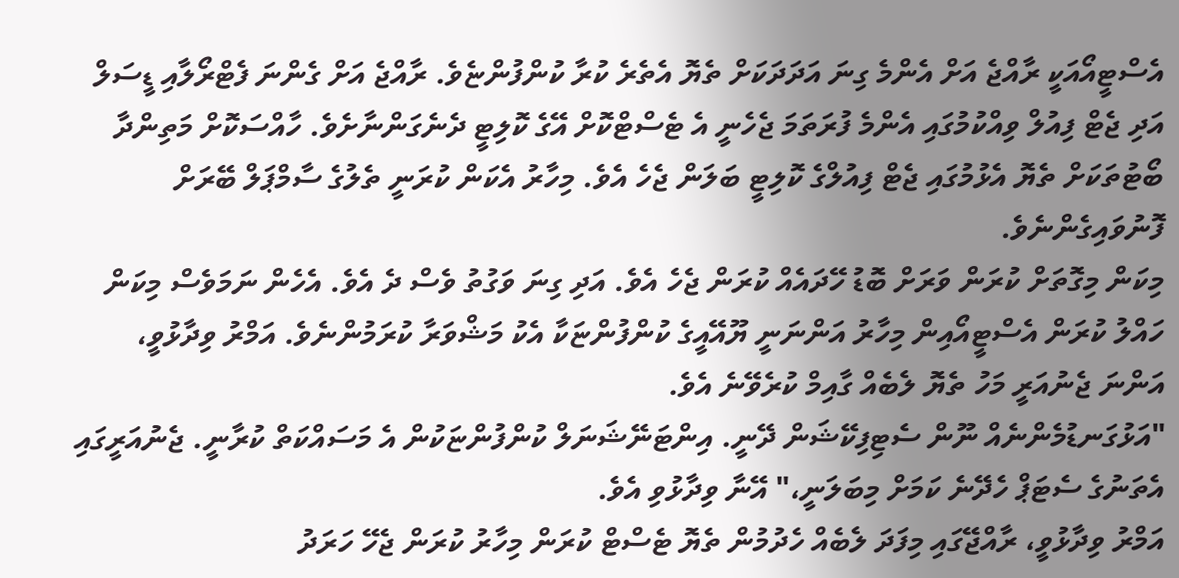އެސްޓީއޯއަކީ ރާއްޖެ އަށް އެންމެ ގިނަ އަދަދަކަށް ތެޔޮ އެތެރެ ކުރާ ކުންފުންޏެވެ. ރާއްޖެ އަށް ގެންނަ ފެޓްރޯލާއި ޑީސަލް އަދި ޖެޓް ފިއުލް ވިއްކުމުގައި އެންމެ ފުރަތަމަ ޖެހެނީ އެ ޓެސްޓްކޮށް އޭގެ ކޮލިޓީ ދެނެގަންނާށެވެ. ހާއްސަކޮށް މަތިންދާ ބޯޓުތަކަށް ތެޔޮ އެޅުމުގައި ޖެޓް ފިއުލްގެ ކޮލިޓީ ބަލަން ޖެހެ އެވެ. މިހާރު އެކަން ކުރަނީ ތެލުގެ ސާމްޕަލް ބޭރަށް ފޮނުވައިގެންނެވެ.
މިކަން މިގޮތަށް ކުރަން ވަރަށް ބޮޑު ހޭދައެއް ކުރަން ޖެހެ އެވެ. އަދި ގިނަ ވަގުތު ވެސް ދެ އެވެ. އެހެން ނަމަވެސް މިކަން ހައްލު ކުރަން އެސްޓީއޯއިން މިހާރު އަންނަނީ ޔޫއޭއީގެ ކުންފުންޏަކާ އެކު މަޝްވަރާ ކުރަމުންނެވެ. އަމްރު ވިދާޅުވީ، އަންނަ ޖެނުއަރީ މަހު ތެޔޮ ލެބެއް ގާއިމް ކުރެވޭނެ އެވެ.
"އަޅުގަނޑުމެންނެއް ނޫން ސެޓިފިކޭޝަން ދޭނީ. އިންޓަނޭޝަނަލް ކުންފުންޏަކުން އެ މަސައްކަތް ކުރާނީ. ޖެނުއަރީގައި އެތަނުގެ ސެޓަޕް ހެދޭނެ ކަމަށް މިބަލަނީ،" އޭނާ ވިދާޅުވި އެވެ.
އަމްރު ވިދާޅުވީ، ރާއްޖޭގައި މިފަދަ ލެބެއް ހެދުމުން ތެޔޮ ޓެސްޓް ކުރަން މިހާރު ކުރަން ޖެހޭ ހަރަދު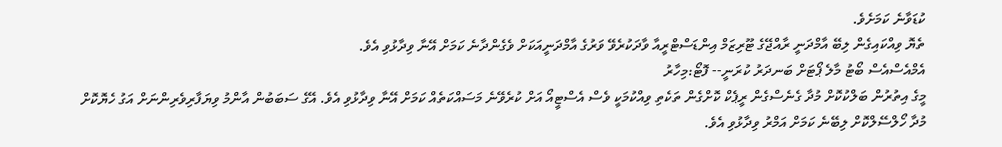ކުޑަވާނެ ކަމަށެވެ.
ތެޔޮ ވިއްކައިގެން ލިބޭ އާމްދަނީ ރާއްޖޭގެ ޓޫރިޒަމް އިންޑަސްޓްރީއާ ވާދަކުރެވޭ ވަރުގެ އާމްދަނީއަކަށް ވެގެންދާނެ ކަމަށް އޭނާ ވިދާޅުވި އެވެ.
އެމްއެސްއެސް ބޯޓު މާލެ ޕޯޓަށް ބަނދަރު ކުރަނީ-- ފޮޓޯ:މިހާރު
މީގެ އިތުރުން ބަލްކުކޮށް މުދާ ގެނެސްގެން ރީޕެކް ކޮށްގެން ތަކެތި ވިއްކުމަކީ ވެސް އެސްޓީއޯ އަށް ކުރެވޭނެ މަސައްކަތެއް ކަމަށް އޭނާ ވިދާޅުވި އެވެ. އޭގެ ސަބަބުން އާންމު ވިޔަފާރިވެރިންނަށް އަގު ހެޔޮކޮށް މުދާ ހޯލްސޭލްކޮށް ލިބޭނެ ކަމަށް އަމްރު ވިދާޅުވި އެވެ.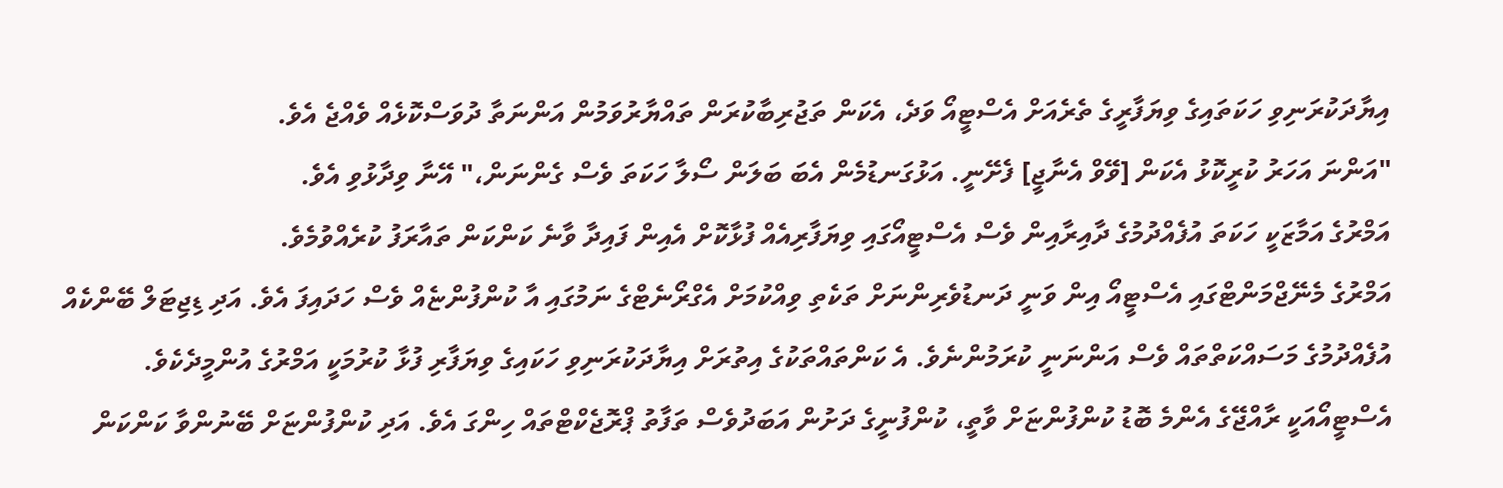އިޔާދަކުރަނިވި ހަކަތައިގެ ވިޔަފާރީގެ ތެރެއަށް އެސްޓީއޯ ވަދެ، އެކަން ތަޖުރިބާކުރަން ތައްޔާރުވަމުން އަންނަތާ ދުވަސްކޮޅެއް ވެއްޖެ އެވެ.
"އަންނަ އަހަރު ކުރީކޮޅު އެކަން [ވޭވް އެނާޖީ] ފެށޭނީ. އަޅުގަނޑުމެން އެބަ ބަލަން ސޯލާ ހަކަތަ ވެސް ގެންނަން،" އޭނާ ވިދާޅުވި އެވެ.
އަމްރުގެ އަމާޒަކީ ހަކަތަ އުފެއްދުމުގެ ދާއިރާއިން ވެސް އެސްޓީއޯގައި ވިޔަފާރިއެއް ފުޅާކޮށް އެއިން ފައިދާ ވާނެ ކަންކަން ތައާރަފު ކުރެއްވުމެވެ.
އަމްރުގެ މެނޭޖްމަންޓްގައި އެސްޓީއޯ އިން ވަނީ ދަނޑުވެރިންނަށް ތަކެތި ވިއްކުމަށް އެގްރޯނެޓްގެ ނަމުގައި އާ ކުންފުންޏެއް ވެސް ހަދައިފަ އެވެ. އަދި ޑިޖިޓަލް ބޭންކެއް އުފެއްދުމުގެ މަސައްކަތްތައް ވެސް އަންނަނީ ކުރަމުންނެވެ. އެ ކަންތައްތަކުގެ އިތުރަށް އިޔާދަކުރަނިވި ހަކައިގެ ވިޔަފާރި ފުޅާ ކުރުމަކީ އަމްރުގެ އުންމީދެކެވެ.
އެސްޓީއޯއަކީ ރާއްޖޭގެ އެންމެ ބޮޑު ކުންފުންޏަށް ވާތީ، ކުންފުނީގެ ދަށުން އަބަދުވެސް ތަފާތު ޕްރޮޖެކްޓްތައް ހިންގަ އެވެ. އަދި ކުންފުންޏަށް ބޭނުންވާ ކަންކަން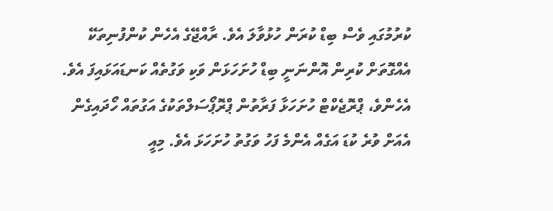ކުރުމުގައި ވެސް ބިޑް ކުރަން ހުޅުވާލަ އެވެ. ރާއްޖޭގެ އެހެން ކުންފުނިތަކޭ އެއްގޮތަށް ކުރިން އޮންނަނީ ބިޑް ހުށަހަޅަން ވަކި ވަގުތެއް ކަނޑައަޅައިފަ އެވެ. އެހެންވެ، ޕްރޮޖެކްޓް ހުށަހަޅާ ފަރާތުން ޕްރޮޕޯސަލްތަކުގެ އަގުތައް ހޯދައިގެން އެއަށް ވުރެ ކުޑަ އަގެއް އެންމެ ފަހު ވަގުތު ހުށަހަޅަ އެވެ. މިއީ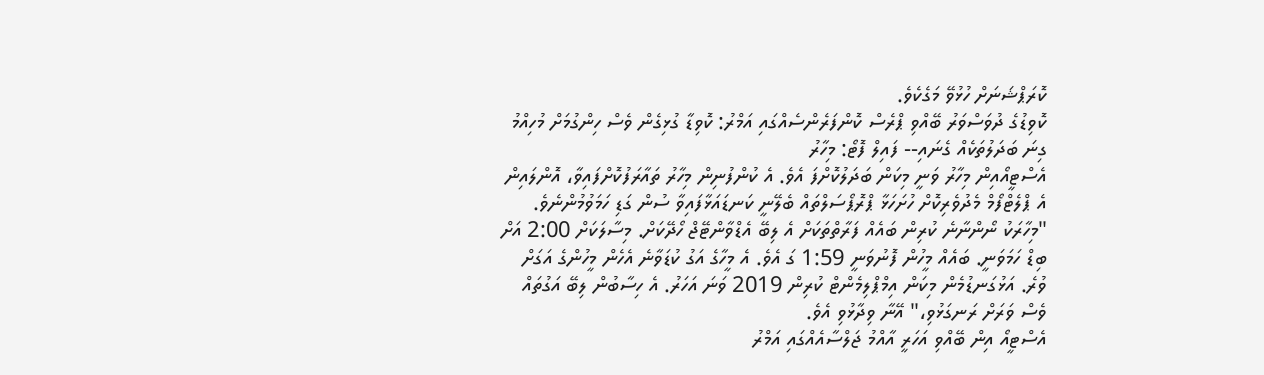ކޮރަޕްޝަނަށް ހުޅުވޭ މަގެކެވެ.
ކޮވިޑުގެ ދުވަސްވަރު ބޭއްވި ޕްރެސް ކޮންފަރެންސެއްގައި އަމްރު: ކޮވިޑާ ގުޅިގެން ވެސް ހިންގުމަށް މުހިއްމު ގިނަ ބަދަލުތަކެއް ގެނައި-- ފައިލް ފޮޓޯ: މިހާރު
އެސްޓީއޯއިން މިހާރު ވަނީ މިކަން ބަދަލުކޮށްފަ އެވެ. އެ ކުންފުނިން މިހާރު ތައާރަފުކޮށްފައިވާ، އޮންލައިން އެ ޕްލެޓްފޯމް މެދުވެރިކޮށް ހުށަހަޅާ ޕްރޮޕޯސަލްތައް ބެލޭނީ ކަނޑައަޅާފައިވާ ސުން ގަޑި ހަމަވުމުންނެވެ.
"މިހާރަކު ނޯންނާނެ ކުރިން ބައެއް ފަރާތްތަކަށް އެ ލިބޭ އެޑްވާންޓޭޖް ހޯދޭކަށް. މިސާލަކަށް 2:00 އަށް ބިޑް ހަމަވަނީ. ބައެއް މީހުން ފޮނުވަނީ 1:59 ގަ އެވެ. އެ މީހާގެ އަގު ކުޑަވާނެ އެހެން މީހުންގެ އަގަށް ވުރެ. އަޅުގަނޑުމެން މިކަން އިމްޕްލިމެންޓް ކުރިން 2019 ވަނަ އަހަރު. އެ ހިސާބުން ލިބޭ އަގުތައް ވެސް ވަރަށް ރަނގަޅުވި،" އޭނާ ވިދާޅުވި އެވެ.
އެސްޓީއޯ އިން ބޭއްވި އަހަރީ އާއްމު ޖަލްސާއެއްގައި އަމްރު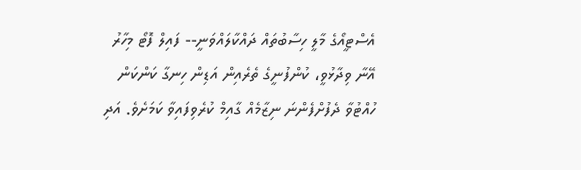އެސްޓީއޯގެ މާލީ ހިސާބުތައް ދައްކާލައްވަނީ-- ފައިލް ފޮޓޯ މިހާރު
އޭނާ ވިދާޅުވީ، ކުންފުނީގެ ތެރެއިން އަޑިން ހިނގާ ކަންކަން ހުއްޓުވާ ދެފުށްފެންނަ ނިޒާމެއް ގާއިމް ކުރެވިފައިވާ ކަމަށެވެ. އަދި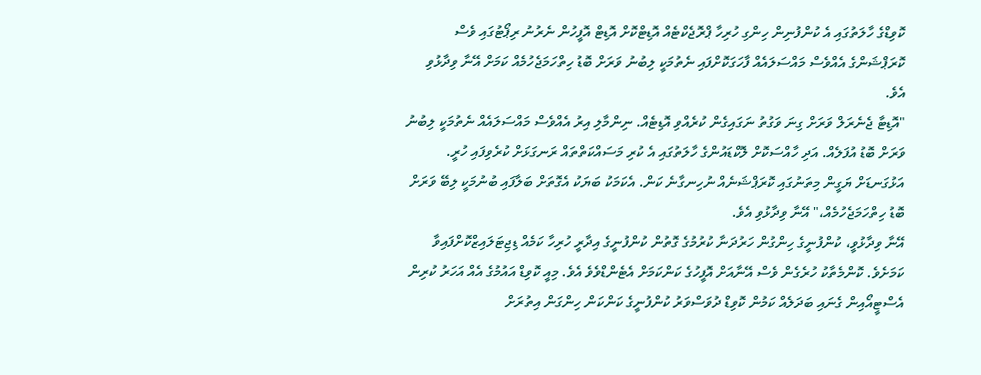ކޮވިޑްގެ ހާލަތުގައި އެ ކުންފުނިން ހިންގި ހުރިހާ ޕްރޮޖެކްޓެއް އޮޑިޓްކޮށް އޮޑިޓް އޮފީހުން ނެރުނު ރިޕޯޓުގައި ވެސް ކޮރަޕްޝަންގެ އެއްވެސް މައްސަލައެއް ފާހަގަކޮށްފައި ނެތުމަކީ ލިބުނު ވަރަށް ބޮޑު ހިތްހަމަޖެހުމެއް ކަމަށް އޭނާ ވިދާޅުވި އެވެ.
"އޮޑިޓާ ޖެނެރަލް ވަރަށް ގިނަ ވަގުތު ނަގައިގެން ކުރެއްވި އޮޑިޓެއް. ނިންމާލި އިރު އެއްވެސް މައްސަލައެއް ނެތުމަކީ ލިބުނު ވަރަށް ބޮޑު އުފަލެއް. އަދި ހާއްސަކޮށް ލޮކްޑައުންގެ ހާލަތުގައި އެ ކުރި މަސައްކަތްތައް ރަނގަޅަށް ކުރެވިފައި ހުރީ. އަޅުގަނޑަށް ޔަގީން މިތަނުގައި ކޮރަޕްޝަނެއް ނުހިނގާނެ ކަން. އެކަމަކު ބަޔަކު އެގޮތަށް ބަލާފައި ބުނުމަކީ ލިބޭ ވަރަށް ބޮޑު ހިތްހަމަޖެހުމެއް،" އޭނާ ވިދާޅުވި އެވެ.
އޭނާ ވިދާޅުވީ، ކުންފުނީގެ ހިންގުން ހަރުދަނާ ކުރުމުގެ ގޮތުން ކުންފުނީގެ އިދާރީ ހުރިހާ ކަމެއް ޑިޖިޓަލައިޒްކޮށްފައިވާ ކަމަށެވެ. ކޮންމެތާކު ހުރެގެން ވެސް އޭނާއަށް އޮފީހުގެ ކަންކަމަށް އެޓެންޑްވެވެ އެވެ. މިއީ ކޮވިޑް އައުމުގެ އެއް އަހަރު ކުރިން އެސްޓީއޯއިން ގެނައި ބަދަލެއް ކަމުން ކޮވިޑް ދުވަސްވަރު ކުންފުނީގެ ކަންކަން ހިންގަން އިތުރަށް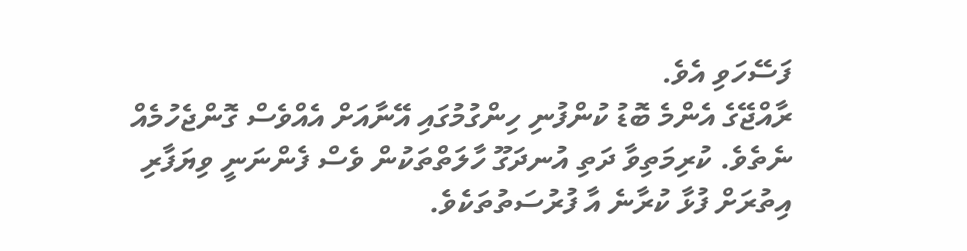ފަސޭހަވި އެވެ.
ރާއްޖޭގެ އެންމެ ބޮޑު ކުންފުނި ހިންގުމުގައި އޭނާއަށް އެއްވެސް ގޮންޖެހުމެއް ނެތެވެ. ކުރިމަތިވާ ދަތި އުނދަގޫ ހާލަތްތަކުން ވެސް ފެންނަނީ ވިޔަފާރި އިތުރަށް ފުޅާ ކުރާނެ އާ ފުރުސަތުތަކެވެ.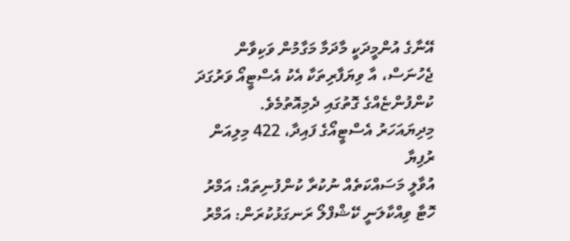އޭނާގެ އުންމީދަކީ މާދަމާ މަގާމުން ވަކިވާން ޖެހުނަސް، އާ ވިޔަފާރިތަކާ އެކު އެސްޓީއޯ ވަރުގަދަ ކުންފުންޏެއްގެ ގޮތުގައި ދެމިއޮތުމެވެ.
މިދިޔައަހަރު އެސްޓީއޯގެ ފައިދާ، 422 މިލިއަން ރުފިޔާ
އުވާލީ މަސައްކަތެއް ނުކުރާ ކުންފުނިތައް: އަމްރު
ހޮޓާ ވިއްކާލަނީ ކޭޝްފްލޯ ރަނގަޅުކުރަން: އަމްރު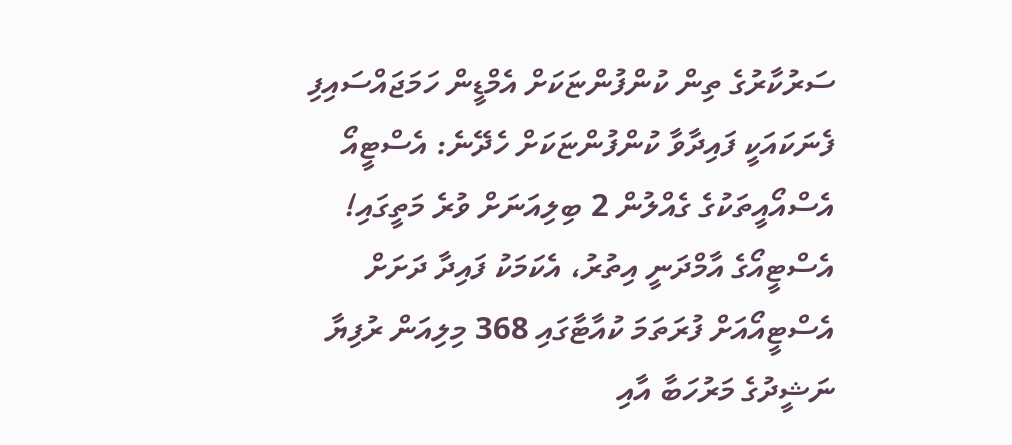ސަރުކާރުގެ ތިން ކުންފުންޏަކަށް އެމްޑީން ހަމަޖައްސައިފި
ފެނަކައަކީ ފައިދާވާ ކުންފުންޏަކަށް ހެދޭނެ: އެސްޓީއޯ
އެސްއޯއީތަކުގެ ގެއްލުން 2 ބިލިއަނަށް ވުރެ މަތީގައި!
އެސްޓީއޯގެ އާމްދަނީ އިތުރު، އެކަމަކު ފައިދާ ދަށަށް
އެސްޓީއޯއަށް ފުރަތަމަ ކުއާޓާގައި 368 މިލިއަން ރުފިޔާ
ނަޝީދުގެ މަރުހަބާ އާއި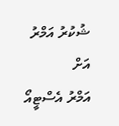ޝުކުރު އަމްރު އަށް
އަމްރު އެސްޓީއޯ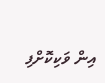އިން ވަކިކޮށްފި